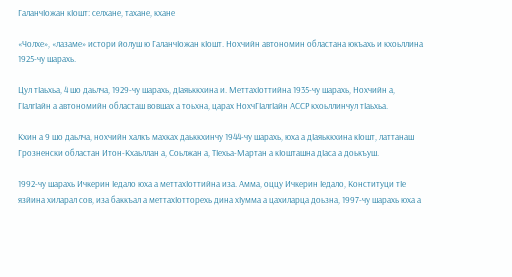ГаланчIожан кIошт: селхане, тахане, кхане

«Чолхе», «лазаме» истори йолуш ю ГаланчӀожан кIошт. Нохчийн автономин областана юкъахь и кхоьллина 1925-чу шарахь.

Цул тIаьхьа, 4 шо даьлча, 1929-чу шарахь, дIаяьккхина и. МеттахIоттийна 1935-чу шарахь, Нохчийн а, ГIалгIайн а автономийн областаш вовшах а тоьхна, царах НохчГIалгIайн АССР кхоьллинчул тIаьхьа.

Кхин а 9 шо даьлча, нохчийн халкъ махках даьккхинчу 1944-чу шарахь, юха а дIаяьккхина кIошт, латтанаш Грозненски областан Итон-Кхаьллан а, Соьлжан а, ТIехьа-Мартан а кIошташна дIаса а доькъуш.

1992-чу шарахь Ичкерин Iедало юха а меттахIоттийна иза. Амма, оццу Ичкерин Iедало, Конституци тIе язйина хиларал сов, иза баккъал а меттахIотторехь дина хIумма а цахиларца доьзна, 1997-чу шарахь юха а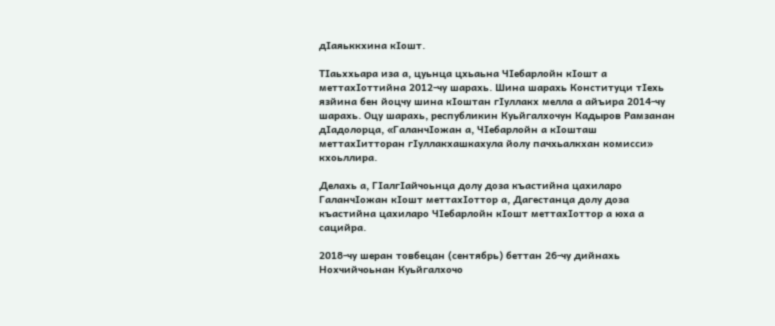дIаяьккхина кӀошт.

ТIаьххьара иза а, цуьнца цхьаьна ЧIебарлойн кIошт а меттахIоттийна 2012-чу шарахь. Шина шарахь Конституци тIехь язйина бен йоцчу шина кIоштан гIуллакх мелла а айъира 2014-чу шарахь. Оцу шарахь, республикин Куьйгалхочун Кадыров Рамзанан дIадолорца, «ГаланчIожан а, ЧIебарлойн а кIошташ меттахIитторан гIуллакхашкахула йолу пачхьалкхан комисси» кхоьллира.

Делахь а, ГIалгIайчоьнца долу доза къастийна цахиларо ГаланчIожан кIошт меттахIоттор а, Дагестанца долу доза къастийна цахиларо ЧIебарлойн кIошт меттахIоттор а юха а сацийра.

2018-чу шеран товбецан (сентябрь) беттан 26-чу дийнахь Нохчийчоьнан Куьйгалхочо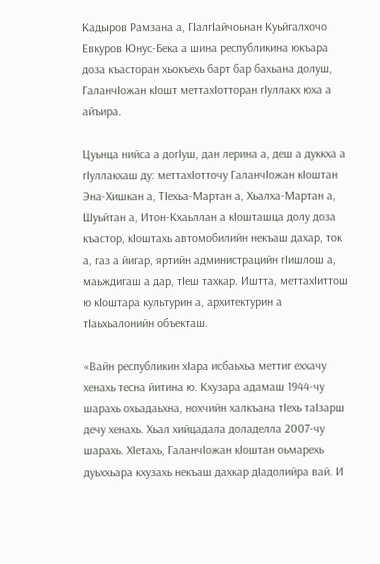Кадыров Рамзана а, ГIалгIайчоьнан Куьйгалхочо Евкуров Юнус-Бека а шина республикина юкъара доза къасторан хьокъехь барт бар бахьана долуш, ГаланчIожан кIошт меттахIотторан гIуллакх юха а айъира.

Цуьнца нийса а догIуш, дан лерина а, деш а дуккха а гIуллакхаш ду: меттахӀотточу ГаланчIожан кIоштан Эна-Хишкан а, ТIехьа-Мартан а, Хьалха-Мартан а, Шуьйтан а, Итон-Кхаьллан а кIошташца долу доза къастор, кIоштахь автомобилийн некъаш дахар, ток а, газ а йигар, яртийн администрацийн гIишлош а, маьждигаш а дар, тӀеш тахкар. Иштта, меттахIиттош ю кIоштара культурин а, архитектурин а тIаьхьалонийн объекташ.

«Вайн республикин хIара исбаьхьа меттиг еххачу хенахь тесна йитина ю. Кхузара адамаш 1944-чу шарахь охьадаьхна, нохчийн халкъана тIехь таIзарш дечу хенахь. Хьал хийцадала доладелла 2007-чу шарахь. ХIетахь, ГаланчIожан кIоштан оьмарехь дуьххьара кхузахь некъаш дахкар дIадолийра вай. И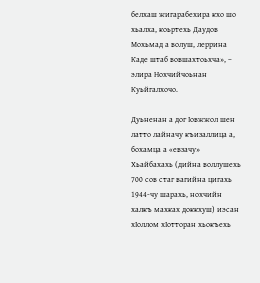белхаш жигарабехира кхо шо хьалха, коьртехь Даудов Мохьмад а волуш, леррина Каде штаб вовшахтоьхча», – элира Нохчийчоьнан Куьйгалхочо.

Дуьненан а дог Iовжжол шен латто лайначу къизаллица а, бохамца а «евзачу» Хьайбахахь (дийна воллушехь 700 сов стаг вагийна цигахь 1944-чу шарахь, нохчийн халкъ махках доккхуш) иэсан хIоллом хIотторан хьокъехь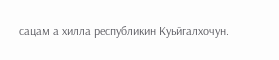сацам а хилла республикин Куьйгалхочун.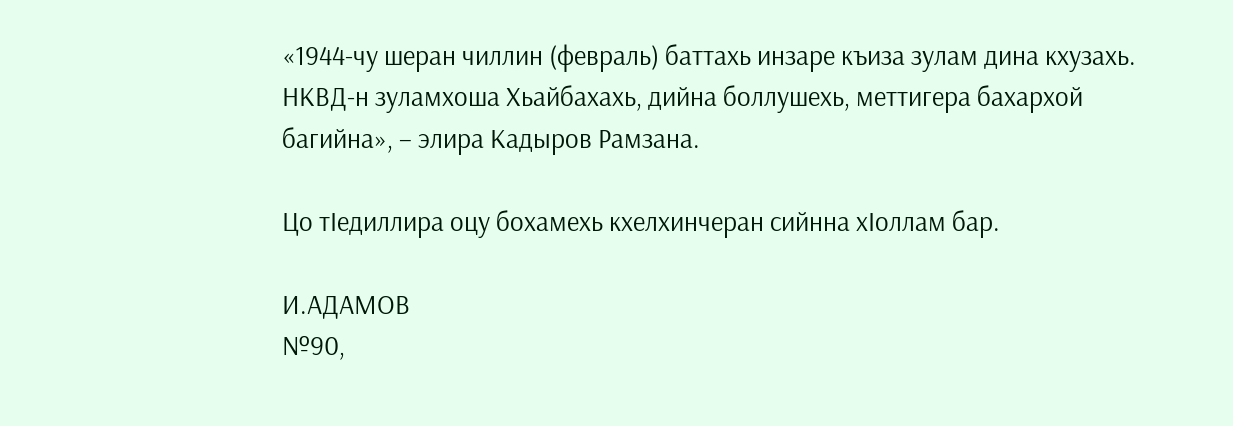«1944-чу шеран чиллин (февраль) баттахь инзаре къиза зулам дина кхузахь. НКВД-н зуламхоша Хьайбахахь, дийна боллушехь, меттигера бахархой багийна», – элира Кадыров Рамзана.

Цо тIедиллира оцу бохамехь кхелхинчеран сийнна хIоллам бар.

И.АДАМОВ
№90,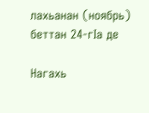лахьанан (ноябрь) беттан 24-гӀа де

Нагахь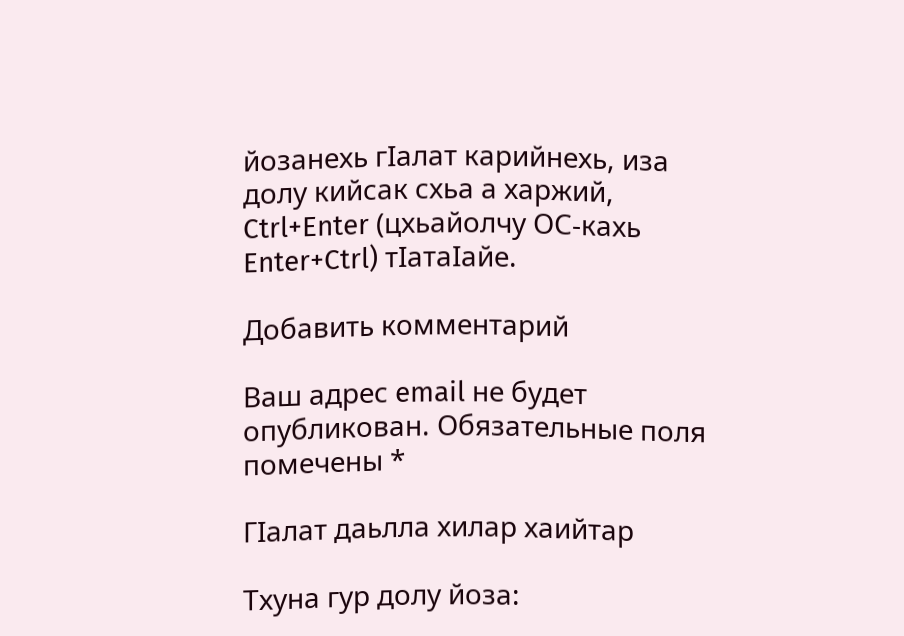йозанехь гIалат карийнехь, иза долу кийсак схьа а харжий, Ctrl+Enter (цхьайолчу ОС-кахь Enter+Ctrl) тIатаIайе.

Добавить комментарий

Ваш адрес email не будет опубликован. Обязательные поля помечены *

ГIалат даьлла хилар хаийтар

Тхуна гур долу йоза: